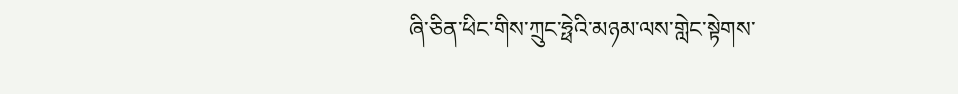ཞི་ཅིན་ཕིང་གིས་ཀྲུང་ཧྥེའི་མཉམ་ལས་གླེང་སྟེགས་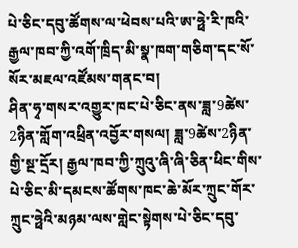པེ་ཅིང་དབུ་ཚོགས་ལ་ཕེབས་པའི་ཨ་ཧྥེ་རི་ཁའི་རྒྱལ་ཁབ་ཀྱི་འགོ་ཁྲིད་མི་སྣ་ཁག་གཅིག་དང་སོ་སོར་མཇལ་འཛོམས་གནང་བ།
ཤིན་ཧྭ་གསར་འགྱུར་ཁང་པེ་ཅིང་ནས་ཟླ་9ཚེས་2ཉིན་གློག་འཕྲིན་འབྱོར་གསལ། ཟླ་9ཚེས་2ཉིན་གྱི་སྔ་དྲོར། རྒྱལ་ཁབ་ཀྱི་ཀྲུའུ་ཞི་ཞི་ཅིན་ཕིང་གིས་པེ་ཅིང་མི་དམངས་ཚོགས་ཁང་ཆེ་མོར་ཀྲུང་གོར་ཀྲུང་ཧྥེའི་མཉམ་ལས་གླེང་སྟེགས་པེ་ཅིང་དབུ་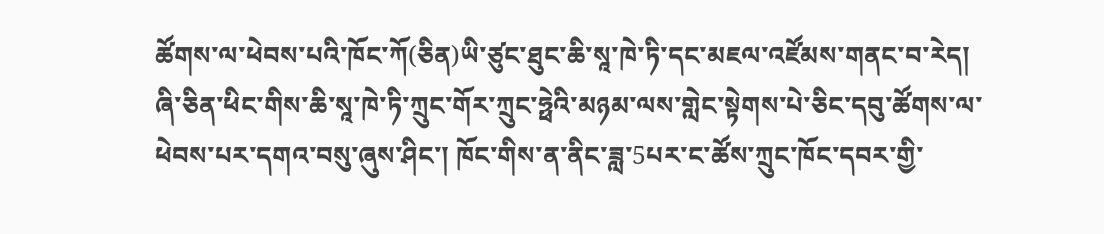ཚོགས་ལ་ཕེབས་པའི་ཁོང་ཀོ(ཅིན)ཡི་ཙུང་ཐུང་ཆི་སཱ་ཁེ་ཏི་དང་མཇལ་འཛོམས་གནང་བ་རེད།
ཞི་ཅིན་ཕིང་གིས་ཆི་སཱ་ཁེ་ཏི་ཀྲུང་གོར་ཀྲུང་ཧྥེའི་མཉམ་ལས་གླེང་སྟེགས་པེ་ཅིང་དབུ་ཚོགས་ལ་ཕེབས་པར་དགའ་བསུ་ཞུས་ཤིང་། ཁོང་གིས་ན་ནིང་ཟླ་5པར་ང་ཚོས་ཀྲུང་ཁོང་དབར་གྱི་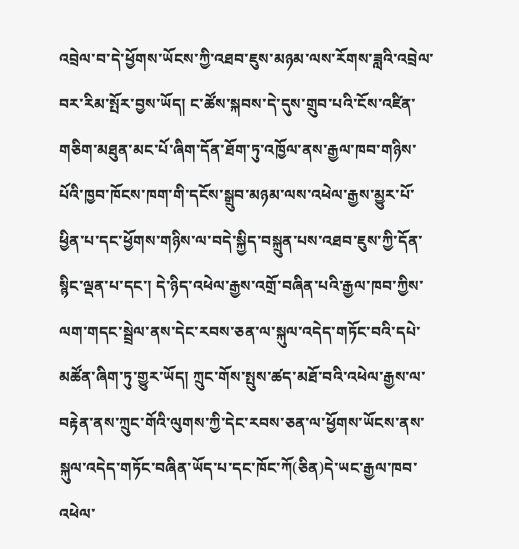འབྲེལ་བ་དེ་ཕྱོགས་ཡོངས་ཀྱི་འཐབ་ཇུས་མཉམ་ལས་རོགས་ཟླའི་འབྲེལ་བར་རིམ་སྤོར་བྱས་ཡོད། ང་ཚོས་སྐབས་དེ་དུས་གྲུབ་པའི་ངོས་འཛིན་གཅིག་མཐུན་མང་པོ་ཞིག་དོན་ཐོག་ཏུ་འཁྱོལ་ནས་རྒྱལ་ཁབ་གཉིས་པོའི་ཁྱབ་ཁོངས་ཁག་གི་དངོས་སྒྲུབ་མཉམ་ལས་འཕེལ་རྒྱས་མྱུར་པོ་ཕྱིན་པ་དང་ཕྱོགས་གཉིས་ལ་བདེ་སྐྱིད་བསྐྲུན་པས་འཐབ་ཇུས་ཀྱི་དོན་སྙིང་ལྡན་པ་དང་། དེ་ཉིད་འཕེལ་རྒྱས་འགྲོ་བཞིན་པའི་རྒྱལ་ཁབ་ཀྱིས་ལག་གདང་སྦྲེལ་ནས་དེང་རབས་ཅན་ལ་སྐུལ་འདེད་གཏོང་བའི་དཔེ་མཚོན་ཞིག་ཏུ་གྱུར་ཡོད། ཀྲུང་གོས་སྤུས་ཚད་མཐོ་བའི་འཕེལ་རྒྱས་ལ་བརྟེན་ནས་ཀྲུང་གོའི་ལུགས་ཀྱི་དེང་རབས་ཅན་ལ་ཕྱོགས་ཡོངས་ནས་སྐུལ་འདེད་གཏོང་བཞིན་ཡོད་པ་དང་ཁོང་ཀོ(ཅིན)དེ་ཡང་རྒྱལ་ཁབ་འཕེལ་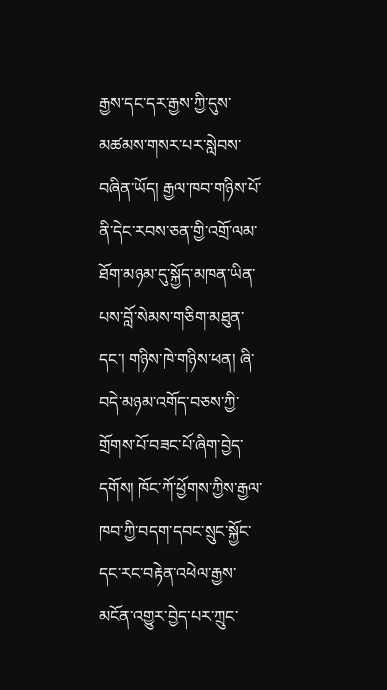རྒྱས་དང་དར་རྒྱས་ཀྱི་དུས་མཚམས་གསར་པར་སླེབས་བཞིན་ཡོད། རྒྱལ་ཁབ་གཉིས་པོ་ནི་དེང་རབས་ཅན་གྱི་འགྲོ་ལམ་ཐོག་མཉམ་དུ་སྐྱོད་མཁན་ཡིན་པས་བློ་སེམས་གཅིག་མཐུན་དང་། གཉིས་ཁེ་གཉིས་ཕན། ཞི་བདེ་མཉམ་འགོད་བཅས་ཀྱི་གྲོགས་པོ་བཟང་པོ་ཞིག་བྱེད་དགོས། ཁོང་ཀོ་ཕྱོགས་ཀྱིས་རྒྱལ་ཁབ་ཀྱི་བདག་དབང་སྲུང་སྐྱོང་དང་རང་བརྟེན་འཕེལ་རྒྱས་མངོན་འགྱུར་བྱེད་པར་ཀྲུང་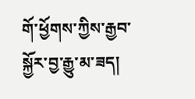གོ་ཕྱོགས་ཀྱིས་རྒྱབ་སྐྱོར་བྱ་རྒྱུ་མ་ཟད།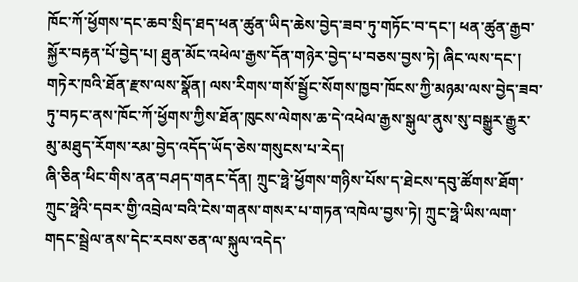ཁོང་ཀོ་ཕྱོགས་དང་ཆབ་སྲིད་ཐད་ཕན་ཚུན་ཡིད་ཆེས་བྱེད་ཟབ་ཏུ་གཏོང་བ་དང་། ཕན་ཚུན་རྒྱབ་སྐྱོར་བརྟན་པོ་བྱེད་པ། ཐུན་མོང་འཕེལ་རྒྱས་དོན་གཉེར་བྱེད་པ་བཅས་བྱས་ཏེ། ཞིང་ལས་དང་། གཏེར་ཁའི་ཐོན་རྫས་ལས་སྣོན། ལས་རིགས་གསོ་སྦྱོང་སོགས་ཁྱབ་ཁོངས་ཀྱི་མཉམ་ལས་བྱེད་ཟབ་ཏུ་བཏང་ནས་ཁོང་ཀོ་ཕྱོགས་ཀྱིས་ཐོན་ཁུངས་ལེགས་ཆ་དེ་འཕེལ་རྒྱས་སྒུལ་ནུས་སུ་བསྒྱུར་རྒྱུར་མུ་མཐུད་རོགས་རམ་བྱེད་འདོད་ཡོད་ཅེས་གསུངས་པ་རེད།
ཞི་ཅིན་ཕིང་གིས་ནན་བཤད་གནང་དོན། ཀྲུང་ཧྥེ་ཕྱོགས་གཉིས་པོས་ད་ཐེངས་དབུ་ཚོགས་ཐོག་ཀྲུང་ཧྥེའི་དབར་གྱི་འབྲེལ་བའི་ངེས་གནས་གསར་པ་གཏན་འཁེལ་བྱས་ཏེ། ཀྲུང་ཧྥེ་ཡིས་ལག་གདང་སྦྲེལ་ནས་དེང་རབས་ཅན་ལ་སྐུལ་འདེད་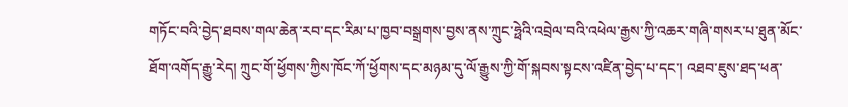གཏོང་བའི་བྱེད་ཐབས་གལ་ཆེན་རབ་དང་རིམ་པ་ཁྱབ་བསྒྲགས་བྱས་ནས་ཀྲུང་ཧྥེའི་འབྲེལ་བའི་འཕེལ་རྒྱས་ཀྱི་འཆར་གཞི་གསར་པ་ཐུན་མོང་ཐོག་འགོད་རྒྱུ་རེད། ཀྲུང་གོ་ཕྱོགས་ཀྱིས་ཁོང་ཀོ་ཕྱོགས་དང་མཉམ་དུ་ལོ་རྒྱུས་ཀྱི་གོ་སྐབས་སྟངས་འཛིན་བྱེད་པ་དང་། འཐབ་ཇུས་ཐད་ཕན་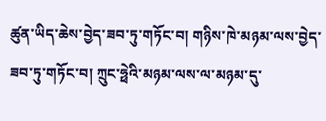ཚུན་ཡིད་ཆེས་བྱེད་ཟབ་ཏུ་གཏོང་བ། གཉིས་ཁེ་མཉམ་ལས་བྱེད་ཟབ་ཏུ་གཏོང་བ། ཀྲུང་ཧྥེའི་མཉམ་ལས་ལ་མཉམ་དུ་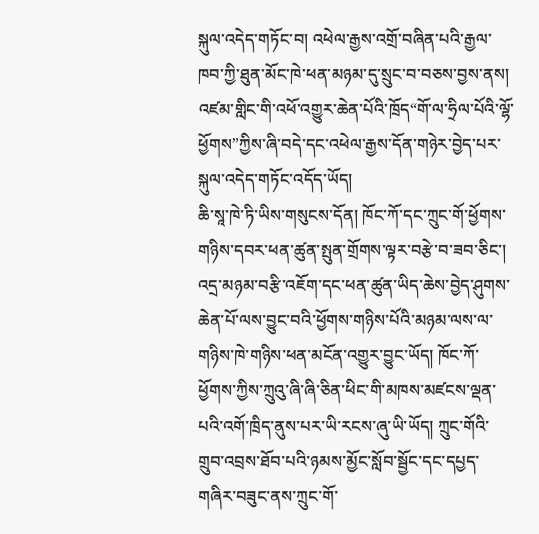སྐུལ་འདེད་གཏོང་བ། འཕེལ་རྒྱས་འགྲོ་བཞིན་པའི་རྒྱལ་ཁབ་ཀྱི་ཐུན་མོང་ཁེ་ཕན་མཉམ་དུ་སྲུང་བ་བཅས་བྱས་ནས། འཛམ་གླིང་གི་འཕོ་འགྱུར་ཆེན་པོའི་ཁྲོད“གོ་ལ་ཧྲིལ་པོའི་ལྷོ་ཕྱོགས”ཀྱིས་ཞི་བདེ་དང་འཕེལ་རྒྱས་དོན་གཉེར་བྱེད་པར་སྐུལ་འདེད་གཏོང་འདོད་ཡོད།
ཆི་སཱ་ཁེ་ཏི་ཡིས་གསུངས་དོན། ཁོང་ཀོ་དང་ཀྲུང་གོ་ཕྱོགས་གཉིས་དབར་ཕན་ཚུན་སྤུན་གྲོགས་ལྟར་བརྩེ་བ་ཟབ་ཅིང་། འདྲ་མཉམ་བརྩི་འཇོག་དང་ཕན་ཚུན་ཡིད་ཆེས་བྱེད་ཤུགས་ཆེན་པོ་ལས་བྱུང་བའི་ཕྱོགས་གཉིས་པོའི་མཉམ་ལས་ལ་གཉིས་ཁེ་གཉིས་ཕན་མངོན་འགྱུར་བྱུང་ཡོད། ཁོང་ཀོ་ཕྱོགས་ཀྱིས་ཀྲུའུ་ཞི་ཞི་ཅིན་ཕིང་གི་མཁས་མཛངས་ལྡན་པའི་འགོ་ཁྲིད་ནུས་པར་ཡི་རངས་ཞུ་ཡི་ཡོད། ཀྲུང་གོའི་གྲུབ་འབྲས་ཐོབ་པའི་ཉམས་མྱོང་སློབ་སྦྱོང་དང་དཔྱད་གཞིར་བཟུང་ནས་ཀྲུང་གོ་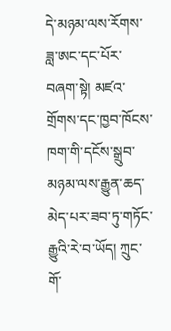དེ་མཉམ་ལས་རོགས་ཟླ་ཨང་དང་པོར་བཞག་སྟེ། མཛའ་གྲོགས་དང་ཁྱབ་ཁོངས་ཁག་གི་དངོས་སྒྲུབ་མཉམ་ལས་རྒྱུན་ཆད་མེད་པར་ཟབ་ཏུ་གཏོང་རྒྱུའི་རེ་བ་ཡོད། ཀྲུང་གོ་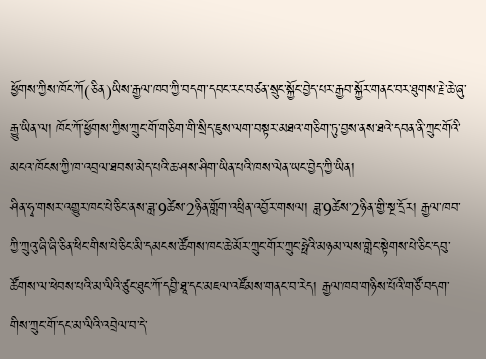ཕྱོགས་ཀྱིས་ཁོང་ཀོ(ཅིན)ཡིས་རྒྱལ་ཁབ་ཀྱི་བདག་དབང་རང་བཙན་སྲུང་སྐྱོང་བྱེད་པར་རྒྱབ་སྐྱོར་གནང་བར་ཐུགས་རྗེ་ཆེ་ཞུ་རྒྱུ་ཡིན་ལ། ཁོང་ཀོ་ཕྱོགས་ཀྱིས་ཀྲུང་གོ་གཅིག་གི་སྲིད་ཇུས་ལག་བསྟར་མཐའ་གཅིག་ཏུ་བྱས་ནས་ཐའེ་དབན་ནི་ཀྲུང་གོའི་མངའ་ཁོངས་ཀྱི་ཁ་འབྲལ་ཐབས་མེད་པའི་ཆ་ཤས་ཤིག་ཡིན་པའི་ཁས་ལེན་ཡང་བྱེད་ཀྱི་ཡིན།
ཤིན་ཧྭ་གསར་འགྱུར་ཁང་པེ་ཅིང་ནས་ཟླ་9ཚེས་2ཉིན་གློག་འཕྲིན་འབྱོར་གསལ། ཟླ་9ཚེས་2ཉིན་གྱི་སྔ་དྲོར། རྒྱལ་ཁབ་ཀྱི་ཀྲུའུ་ཞི་ཞི་ཅིན་ཕིང་གིས་པེ་ཅིང་མི་དམངས་ཚོགས་ཁང་ཆེ་མོར་ཀྲུང་གོར་ཀྲུང་ཧྥེའི་མཉམ་ལས་གླེང་སྟེགས་པེ་ཅིང་དབུ་ཚོགས་ལ་ཕེབས་པའི་མ་ལིའི་ཙུང་ཐུང་ཀོ་དབྱི་ཐཱ་དང་མཇལ་འཛོམས་གནང་བ་རེད། རྒྱལ་ཁབ་གཉིས་པོའི་གཙོ་བདག་གིས་ཀྲུང་གོ་དང་མ་ལིའི་འབྲེལ་བ་དེ་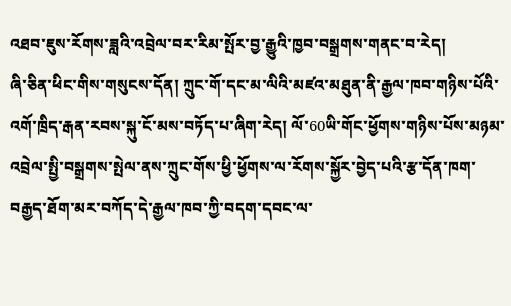འཐབ་ཇུས་རོགས་ཟླའི་འབྲེལ་བར་རིམ་སྤོར་བྱ་རྒྱུའི་ཁྱབ་བསྒྲགས་གནང་བ་རེད།
ཞི་ཅིན་ཕིང་གིས་གསུངས་དོན། ཀྲུང་གོ་དང་མ་ལིའི་མཛའ་མཐུན་ནི་རྒྱལ་ཁབ་གཉིས་པོའི་འགོ་ཁྲིད་རྒན་རབས་སྐུ་ངོ་མས་བཏོད་པ་ཞིག་རེད། ལོ་60ཡི་གོང་ཕྱོགས་གཉིས་པོས་མཉམ་འབྲེལ་སྤྱི་བསྒྲགས་སྤེལ་ནས་ཀྲུང་གོས་ཕྱི་ཕྱོགས་ལ་རོགས་སྐྱོར་བྱེད་པའི་རྩ་དོན་ཁག་བརྒྱད་ཐོག་མར་བཀོད་དེ་རྒྱལ་ཁབ་ཀྱི་བདག་དབང་ལ་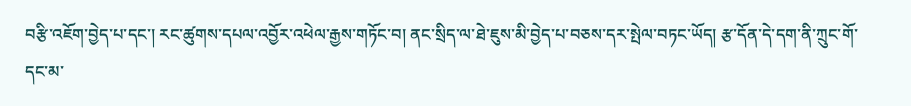བརྩི་འཇོག་བྱེད་པ་དང་། རང་ཚུགས་དཔལ་འབྱོར་འཕེལ་རྒྱས་གཏོང་བ། ནང་སྲིད་ལ་ཐེ་ཇུས་མི་བྱེད་པ་བཅས་དར་སྤེལ་བཏང་ཡོད། རྩ་དོན་དེ་དག་ནི་ཀྲུང་གོ་དང་མ་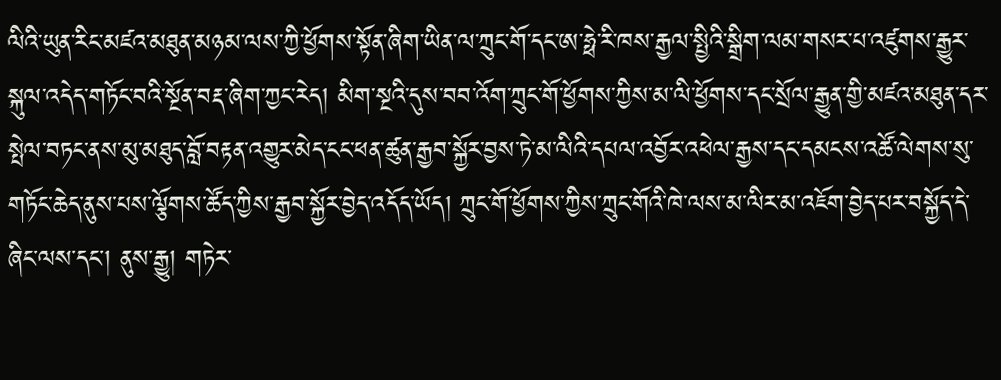ལིའི་ཡུན་རིང་མཛའ་མཐུན་མཉམ་ལས་ཀྱི་ཕྱོགས་སྟོན་ཞིག་ཡིན་ལ་ཀྲུང་གོ་དང་ཨ་ཧྥེ་རི་ཁས་རྒྱལ་སྤྱིའི་སྒྲིག་ལམ་གསར་པ་འཛུགས་རྒྱུར་སྐུལ་འདེད་གཏོང་བའི་སྔོན་བརྡ་ཞིག་ཀྱང་རེད། མིག་སྔའི་དུས་བབ་འོག་ཀྲུང་གོ་ཕྱོགས་ཀྱིས་མ་ལི་ཕྱོགས་དང་སྲོལ་རྒྱུན་གྱི་མཛའ་མཐུན་དར་སྤེལ་བཏང་ནས་མུ་མཐུད་བློ་བརྟན་འགྱུར་མེད་ངང་ཕན་ཚུན་རྒྱབ་སྐྱོར་བྱས་ཏེ་མ་ལིའི་དཔལ་འབྱོར་འཕེལ་རྒྱས་དང་དམངས་འཚོ་ལེགས་སུ་གཏོང་ཆེད་ནུས་པས་ལྕོགས་ཚོད་ཀྱིས་རྒྱབ་སྐྱོར་བྱེད་འདོད་ཡོད། ཀྲུང་གོ་ཕྱོགས་ཀྱིས་ཀྲུང་གོའི་ཁེ་ལས་མ་ལིར་མ་འཇོག་བྱེད་པར་བསྐྱོད་དེ་ཞིང་ལས་དང་། ནུས་རྒྱུ། གཏེར་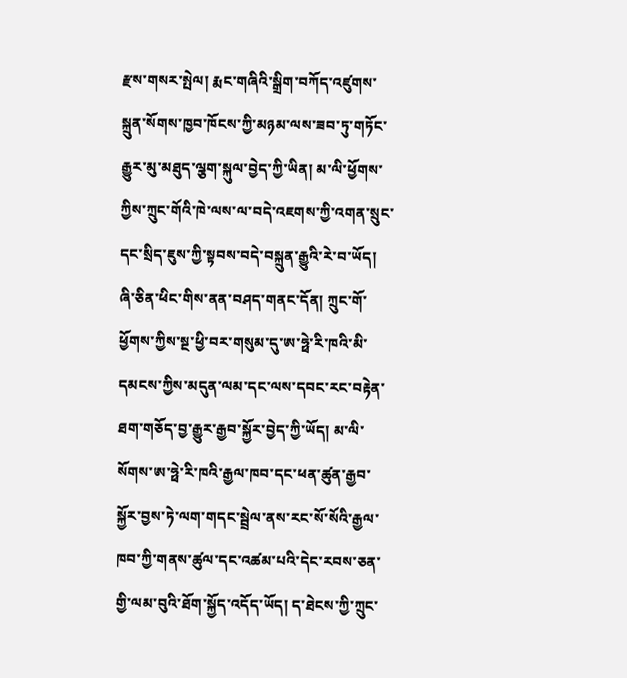རྫས་གསར་སྤེལ། རྨང་གཞིའི་སྒྲིག་བཀོད་འཛུགས་སྐྲུན་སོགས་ཁྱབ་ཁོངས་ཀྱི་མཉམ་ལས་ཟབ་ཏུ་གཏོང་རྒྱུར་མུ་མཐུད་ལྕག་སྐུལ་བྱེད་ཀྱི་ཡིན། མ་ལི་ཕྱོགས་ཀྱིས་ཀྲུང་གོའི་ཁེ་ལས་ལ་བདེ་འཇགས་ཀྱི་འགན་སྲུང་དང་སྲིད་ཇུས་ཀྱི་སྟབས་བདེ་བསྐྲུན་རྒྱུའི་རེ་བ་ཡོད།
ཞི་ཅིན་ཕིང་གིས་ནན་བཤད་གནང་དོན། ཀྲུང་གོ་ཕྱོགས་ཀྱིས་སྔ་ཕྱི་བར་གསུམ་དུ་ཨ་ཧྥེ་རི་ཁའི་མི་དམངས་ཀྱིས་མདུན་ལམ་དང་ལས་དབང་རང་བརྟེན་ཐག་གཅོད་བྱ་རྒྱུར་རྒྱབ་སྐྱོར་བྱེད་ཀྱི་ཡོད། མ་ལི་སོགས་ཨ་ཧྥེ་རི་ཁའི་རྒྱལ་ཁབ་དང་ཕན་ཚུན་རྒྱབ་སྐྱོར་བྱས་ཏེ་ལག་གདང་སྦྲེལ་ནས་རང་སོ་སོའི་རྒྱལ་ཁབ་ཀྱི་གནས་ཚུལ་དང་འཚམ་པའི་དེང་རབས་ཅན་གྱི་ལམ་བུའི་ཐོག་སྐྱོད་འདོད་ཡོད། ད་ཐེངས་ཀྱི་ཀྲུང་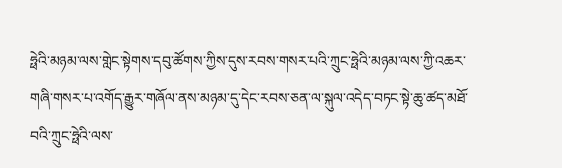ཧྥེའི་མཉམ་ལས་གླེང་སྟེགས་དབུ་ཚོགས་ཀྱིས་དུས་རབས་གསར་པའི་ཀྲུང་ཧྥེའི་མཉམ་ལས་ཀྱི་འཆར་གཞི་གསར་པ་འགོད་རྒྱུར་གཞོལ་ནས་མཉམ་དུ་དེང་རབས་ཅན་ལ་སྐུལ་འདེད་བཏང་སྟེ་ཆུ་ཚད་མཐོ་བའི་ཀྲུང་ཧྥེའི་ལས་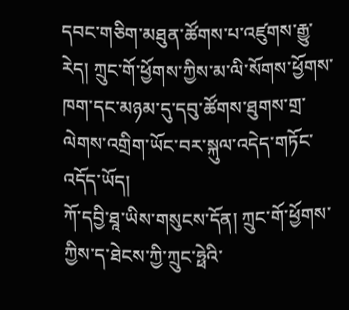དབང་གཅིག་མཐུན་ཚོགས་པ་འཛུགས་རྒྱུ་རེད། ཀྲུང་གོ་ཕྱོགས་ཀྱིས་མ་ལི་སོགས་ཕྱོགས་ཁག་དང་མཉམ་དུ་དབུ་ཚོགས་ཐུགས་གྲ་ལེགས་འགྲིག་ཡོང་བར་སྐུལ་འདེད་གཏོང་འདོད་ཡོད།
ཀོ་དབྱི་ཐཱ་ཡིས་གསུངས་དོན། ཀྲུང་གོ་ཕྱོགས་ཀྱིས་ད་ཐེངས་ཀྱི་ཀྲུང་ཧྥེའི་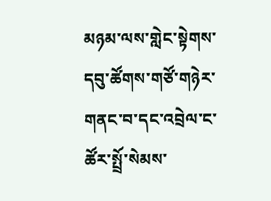མཉམ་ལས་གླེང་སྟེགས་དབུ་ཚོགས་གཙོ་གཉེར་གནང་བ་དང་འབྲེལ་ང་ཚོར་སྤྲོ་སེམས་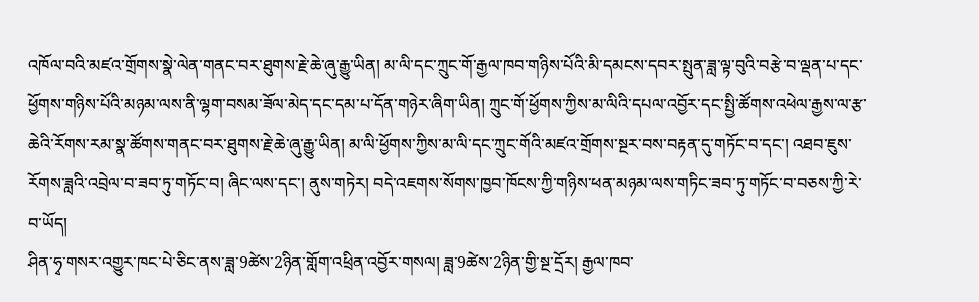འཁོལ་བའི་མཛའ་གྲོགས་སྣེ་ལེན་གནང་བར་ཐུགས་རྗེ་ཆེ་ཞུ་རྒྱུ་ཡིན། མ་ལི་དང་ཀྲུང་གོ་རྒྱལ་ཁབ་གཉིས་པོའི་མི་དམངས་དབར་སྤུན་ཟླ་ལྟ་བུའི་བརྩེ་བ་ལྡན་པ་དང་ཕྱོགས་གཉིས་པོའི་མཉམ་ལས་ནི་ལྷག་བསམ་ཟོལ་མེད་དང་དམ་པ་དོན་གཉེར་ཞིག་ཡིན། ཀྲུང་གོ་ཕྱོགས་ཀྱིས་མ་ལིའི་དཔལ་འབྱོར་དང་སྤྱི་ཚོགས་འཕེལ་རྒྱས་ལ་རྩ་ཆེའི་རོགས་རམ་སྣ་ཚོགས་གནང་བར་ཐུགས་རྗེ་ཆེ་ཞུ་རྒྱུ་ཡིན། མ་ལི་ཕྱོགས་ཀྱིས་མ་ལི་དང་ཀྲུང་གོའི་མཛའ་གྲོགས་སྔར་བས་བརྟན་དུ་གཏོང་བ་དང་། འཐབ་ཇུས་རོགས་ཟླའི་འབྲེལ་བ་ཟབ་ཏུ་གཏོང་བ། ཞིང་ལས་དང་། ནུས་གཏེར། བདེ་འཇགས་སོགས་ཁྱབ་ཁོངས་ཀྱི་གཉིས་ཕན་མཉམ་ལས་གཏིང་ཟབ་ཏུ་གཏོང་བ་བཅས་ཀྱི་རེ་བ་ཡོད།
ཤིན་ཧྭ་གསར་འགྱུར་ཁང་པེ་ཅིང་ནས་ཟླ་9ཚེས་2ཉིན་གློག་འཕྲིན་འབྱོར་གསལ། ཟླ་9ཚེས་2ཉིན་གྱི་སྔ་དྲོར། རྒྱལ་ཁབ་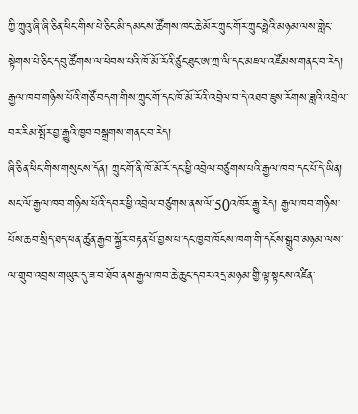ཀྱི་ཀྲུའུ་ཞི་ཞི་ཅིན་ཕིང་གིས་པེ་ཅིང་མི་དམངས་ཚོགས་ཁང་ཆེ་མོར་ཀྲུང་གོར་ཀྲུང་ཧྥེའི་མཉམ་ལས་གླེང་སྟེགས་པེ་ཅིང་དབུ་ཚོགས་ལ་ཕེབས་པའི་ཁོ་མོ་རོའི་ཙུང་ཐུང་ཨ་ཀྲ་ལི་དང་མཇལ་འཛོམས་གནང་བ་རེད། རྒྱལ་ཁབ་གཉིས་པོའི་གཙོ་བདག་གིས་ཀྲུང་གོ་དང་ཁོ་མོ་རོའི་འབྲེལ་བ་དེ་འཐབ་ཇུས་རོགས་ཟླའི་འབྲེལ་བར་རིམ་སྤོར་བྱ་རྒྱུའི་ཁྱབ་བསྒྲགས་གནང་བ་རེད།
ཞི་ཅིན་ཕིང་གིས་གསུངས་དོན། ཀྲུང་གོ་ནི་ཁོ་མོ་རོ་དང་ཕྱི་འབྲེལ་བཙུགས་པའི་རྒྱལ་ཁབ་དང་པོ་དེ་ཡིན། སང་ལོ་རྒྱལ་ཁབ་གཉིས་པོའི་དབར་ཕྱི་འབྲེལ་བཙུགས་ནས་ལོ་50འཁོར་རྒྱུ་རེད། རྒྱལ་ཁབ་གཉིས་པོས་ཆབ་སྲིད་ཐད་ཕན་ཚུན་རྒྱབ་སྐྱོར་བརྟན་པོ་བྱས་པ་དང་ཁྱབ་ཁོངས་ཁག་གི་དངོས་སྒྲུབ་མཉམ་ལས་ལ་གྲུབ་འབྲས་གཡུར་དུ་ཟ་བ་ཐོབ་ནས་རྒྱལ་ཁབ་ཆེ་ཆུང་དབར་འདྲ་མཉམ་གྱི་ལྟ་སྟངས་འཛིན་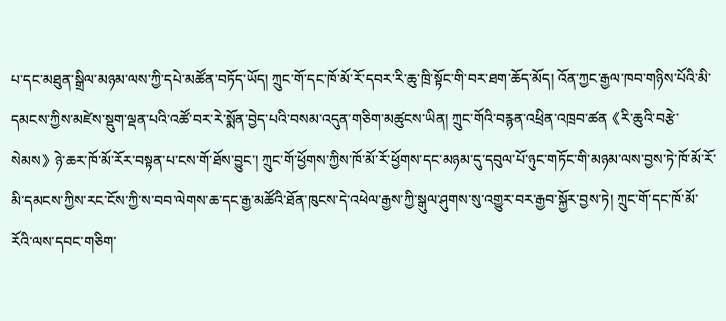པ་དང་མཐུན་སྒྲིལ་མཉམ་ལས་ཀྱི་དཔེ་མཚོན་བཏོད་ཡོད། ཀྲུང་གོ་དང་ཁོ་མོ་རོ་དབར་རི་ཆུ་ཁྲི་སྟོང་གི་བར་ཐག་ཆོད་མོད། འོན་ཀྱང་རྒྱལ་ཁབ་གཉིས་པོའི་མི་དམངས་ཀྱིས་མཛེས་སྡུག་ལྡན་པའི་འཚོ་བར་རེ་སྨོན་བྱེད་པའི་བསམ་འདུན་གཅིག་མཚུངས་ཡིན། ཀྲུང་གོའི་བརྙན་འཕྲིན་འཁྲབ་ཚན《རི་ཆུའི་བརྩེ་སེམས》ཉེ་ཆར་ཁོ་མོ་རོར་བསྟན་པ་ངས་གོ་ཐོས་བྱུང་། ཀྲུང་གོ་ཕྱོགས་ཀྱིས་ཁོ་མོ་རོ་ཕྱོགས་དང་མཉམ་དུ་དབུལ་པོ་ཉུང་གཏོང་གི་མཉམ་ལས་བྱས་ཏེ་ཁོ་མོ་རོ་མི་དམངས་ཀྱིས་རང་ངོས་ཀྱི་ས་བབ་ལེགས་ཆ་དང་རྒྱ་མཚོའི་ཐོན་ཁུངས་དེ་འཕེལ་རྒྱས་ཀྱི་སྒུལ་ཤུགས་སུ་འགྱུར་བར་རྒྱབ་སྐྱོར་བྱས་ཏེ། ཀྲུང་གོ་དང་ཁོ་མོ་རོའི་ལས་དབང་གཅིག་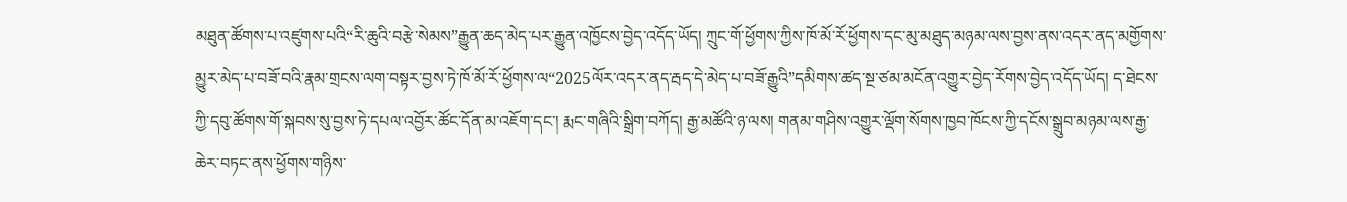མཐུན་ཚོགས་པ་འཛུགས་པའི“རི་ཆུའི་བརྩེ་སེམས”རྒྱུན་ཆད་མེད་པར་རྒྱུན་འཁྱོངས་བྱེད་འདོད་ཡོད། ཀྲུང་གོ་ཕྱོགས་ཀྱིས་ཁོ་མོ་རོ་ཕྱོགས་དང་མུ་མཐུད་མཉམ་ལས་བྱས་ནས་འདར་ནད་མགྱོགས་མྱུར་མེད་པ་བཟོ་བའི་རྣམ་གྲངས་ལག་བསྟར་བྱས་ཏེ་ཁོ་མོ་རོ་ཕྱོགས་ལ“2025ལོར་འདར་ནད་རྦད་དེ་མེད་པ་བཟོ་རྒྱུའི”དམིགས་ཚད་སྔ་ཙམ་མངོན་འགྱུར་བྱེད་རོགས་བྱེད་འདོད་ཡོད། ད་ཐེངས་ཀྱི་དབུ་ཚོགས་གོ་སྐབས་སུ་བྱས་ཏེ་དཔལ་འབྱོར་ཚོང་དོན་མ་འཇོག་དང་། རྨང་གཞིའི་སྒྲིག་བཀོད། རྒྱ་མཚོའི་ཉ་ལས། གནམ་གཤིས་འགྱུར་ལྡོག་སོགས་ཁྱབ་ཁོངས་ཀྱི་དངོས་སྒྲུབ་མཉམ་ལས་རྒྱ་ཆེར་བཏང་ནས་ཕྱོགས་གཉིས་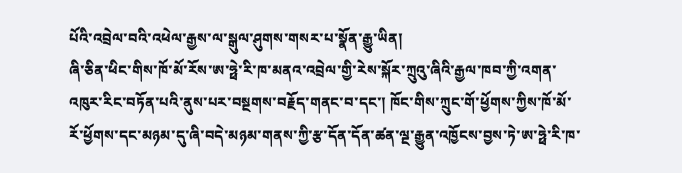པོའི་འབྲེལ་བའི་འཕེལ་རྒྱས་ལ་སྒུལ་ཤུགས་གསར་པ་སྣོན་རྒྱུ་ཡིན།
ཞི་ཅིན་ཕིང་གིས་ཁོ་མོ་རོས་ཨ་ཧྥེ་རི་ཁ་མནའ་འབྲེལ་གྱི་རེས་སྐོར་ཀྲུའུ་ཞིའི་རྒྱལ་ཁབ་ཀྱི་འགན་འཁུར་རིང་བཏོན་པའི་ནུས་པར་བསྔགས་བརྗོད་གནང་བ་དང་། ཁོང་གིས་ཀྲུང་གོ་ཕྱོགས་ཀྱིས་ཁོ་མོ་རོ་ཕྱོགས་དང་མཉམ་དུ་ཞི་བདེ་མཉམ་གནས་ཀྱི་རྩ་དོན་དོན་ཚན་ལྔ་རྒྱུན་འཁྱོངས་བྱས་ཏེ་ཨ་ཧྥེ་རི་ཁ་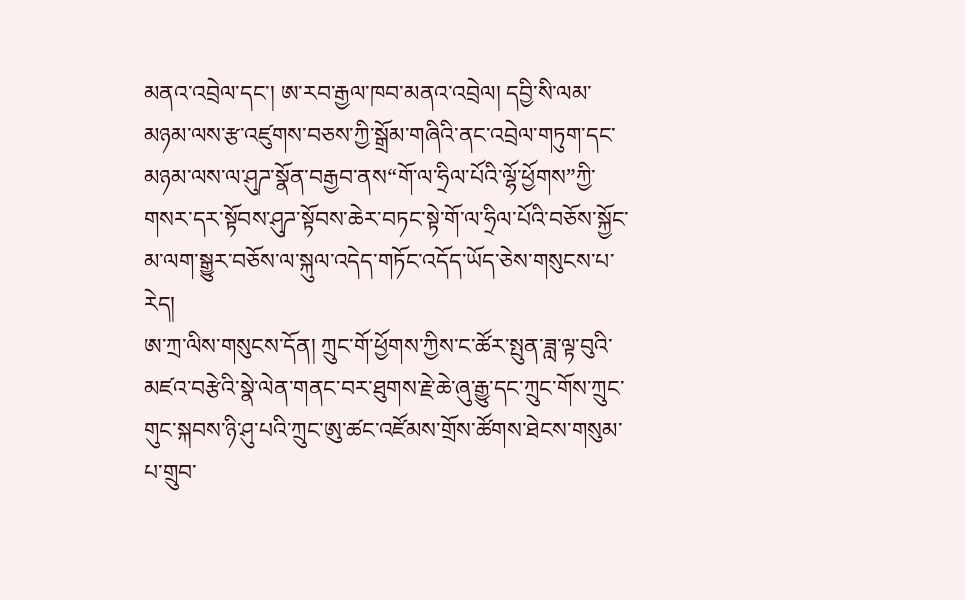མནའ་འབྲེལ་དང་། ཨ་རབ་རྒྱལ་ཁབ་མནའ་འབྲེལ། དབྱི་སི་ལམ་མཉམ་ལས་རྩ་འཛུགས་བཅས་ཀྱི་སྒྲོམ་གཞིའི་ནང་འབྲེལ་གཏུག་དང་མཉམ་ལས་ལ་ཤུཌ་སྣོན་བརྒྱབ་ནས“གོ་ལ་ཧྲིལ་པོའི་ལྷོ་ཕྱོགས”ཀྱི་གསར་དར་སྟོབས་ཤུཌ་སྟོབས་ཆེར་བཏང་སྟེ་གོ་ལ་ཧྲིལ་པོའི་བཅོས་སྐྱོང་མ་ལག་སྒྱུར་བཅོས་ལ་སྐུལ་འདེད་གཏོང་འདོད་ཡོད་ཅེས་གསུངས་པ་རེད།
ཨ་ཀྲ་ལིས་གསུངས་དོན། ཀྲུང་གོ་ཕྱོགས་ཀྱིས་ང་ཚོར་སྤུན་ཟླ་ལྟ་བུའི་མཛའ་བརྩེའི་སྣེ་ལེན་གནང་བར་ཐུགས་རྗེ་ཆེ་ཞུ་རྒྱུ་དང་ཀྲུང་གོས་ཀྲུང་གུང་སྐབས་ཉི་ཤུ་པའི་ཀྲུང་ཨུ་ཚང་འཛོམས་གྲོས་ཚོགས་ཐེངས་གསུམ་པ་གྲུབ་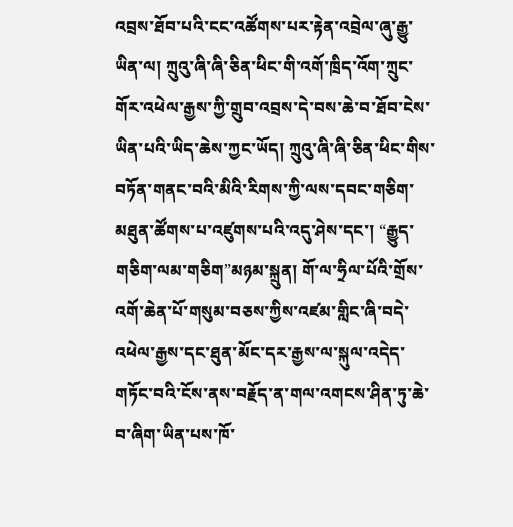འབྲས་ཐོབ་པའི་ངང་འཚོགས་པར་རྟེན་འབྲེལ་ཞུ་རྒྱུ་ཡིན་ལ། ཀྲུའུ་ཞི་ཞི་ཅིན་ཕིང་གི་འགོ་ཁྲིད་འོག་ཀྲུང་གོར་འཕེལ་རྒྱས་ཀྱི་གྲུབ་འབྲས་དེ་བས་ཆེ་བ་ཐོབ་ངེས་ཡིན་པའི་ཡིད་ཆེས་ཀྱང་ཡོད། ཀྲུའུ་ཞི་ཞི་ཅིན་ཕིང་གིས་བཏོན་གནང་བའི་མིའི་རིགས་ཀྱི་ལས་དབང་གཅིག་མཐུན་ཚོགས་པ་འཛུགས་པའི་འདུ་ཤེས་དང་། “རྒྱུད་གཅིག་ལམ་གཅིག”མཉམ་སྐྲུན། གོ་ལ་ཧྲིལ་པོའི་གྲོས་འགོ་ཆེན་པོ་གསུམ་བཅས་ཀྱིས་འཛམ་གླིང་ཞི་བདེ་འཕེལ་རྒྱས་དང་ཐུན་མོང་དར་རྒྱས་ལ་སྐུལ་འདེད་གཏོང་བའི་ངོས་ནས་བརྗོད་ན་གལ་འགངས་ཤིན་ཏུ་ཆེ་བ་ཞིག་ཡིན་པས་ཁོ་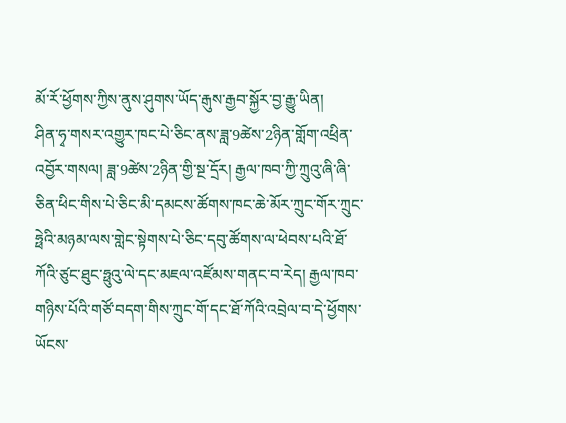མོ་རོ་ཕྱོགས་ཀྱིས་ནུས་ཤུགས་ཡོད་རྒུས་རྒྱབ་སྐྱོར་བྱ་རྒྱུ་ཡིན།
ཤིན་ཧྭ་གསར་འགྱུར་ཁང་པེ་ཅིང་ནས་ཟླ་9ཚེས་2ཉིན་གློག་འཕྲིན་འབྱོར་གསལ། ཟླ་9ཚེས་2ཉིན་གྱི་སྔ་དྲོར། རྒྱལ་ཁབ་ཀྱི་ཀྲུའུ་ཞི་ཞི་ཅིན་ཕིང་གིས་པེ་ཅིང་མི་དམངས་ཚོགས་ཁང་ཆེ་མོར་ཀྲུང་གོར་ཀྲུང་ཧྥེའི་མཉམ་ལས་གླེང་སྟེགས་པེ་ཅིང་དབུ་ཚོགས་ལ་ཕེབས་པའི་ཐོ་ཀོའི་ཙུང་ཐུང་ཧྥུའུ་ལེ་དང་མཇལ་འཛོམས་གནང་བ་རེད། རྒྱལ་ཁབ་གཉིས་པོའི་གཙོ་བདག་གིས་ཀྲུང་གོ་དང་ཐོ་ཀོའི་འབྲེལ་བ་དེ་ཕྱོགས་ཡོངས་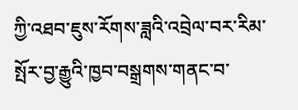ཀྱི་འཐབ་ཇུས་རོགས་ཟླའི་འབྲེལ་བར་རིམ་སྤོར་བྱ་རྒྱུའི་ཁྱབ་བསྒྲགས་གནང་བ་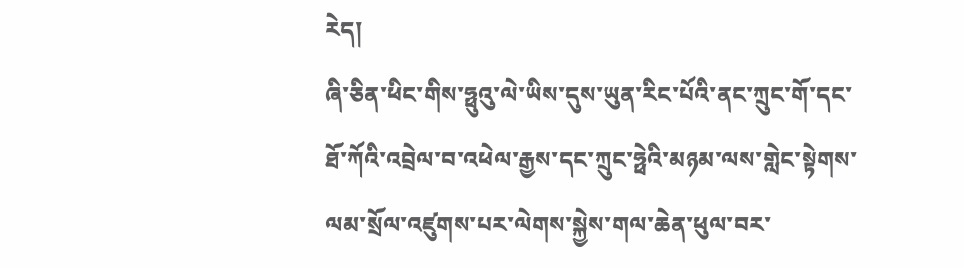རེད།
ཞི་ཅིན་ཕིང་གིས་ཧྥུའུ་ལེ་ཡིས་དུས་ཡུན་རིང་པོའི་ནང་ཀྲུང་གོ་དང་ཐོ་ཀོའི་འབྲེལ་བ་འཕེལ་རྒྱས་དང་ཀྲུང་ཧྥེའི་མཉམ་ལས་གླེང་སྟེགས་ལམ་སྲོལ་འཛུགས་པར་ལེགས་སྐྱེས་གལ་ཆེན་ཕུལ་བར་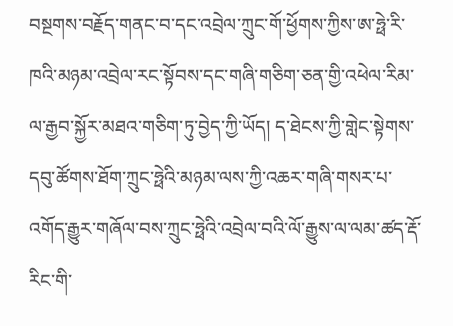བསྔགས་བརྗོད་གནང་བ་དང་འབྲེལ་ཀྲུང་གོ་ཕྱོགས་ཀྱིས་ཨ་ཧྥེ་རི་ཁའི་མཉམ་འབྲེལ་རང་སྟོབས་དང་གཞི་གཅིག་ཅན་གྱི་འཕེལ་རིམ་ལ་རྒྱབ་སྐྱོར་མཐའ་གཅིག་ཏུ་བྱེད་ཀྱི་ཡོད། ད་ཐེངས་ཀྱི་གླེང་སྟེགས་དབུ་ཚོགས་ཐོག་ཀྲུང་ཧྥེའི་མཉམ་ལས་ཀྱི་འཆར་གཞི་གསར་པ་འགོད་རྒྱུར་གཞོལ་བས་ཀྲུང་ཧྥེའི་འབྲེལ་བའི་ལོ་རྒྱུས་ལ་ལམ་ཚད་རྡོ་རིང་གི་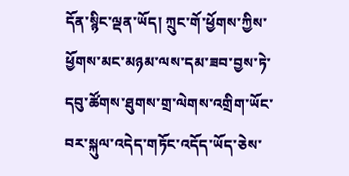དོན་སྙིང་ལྡན་ཡོད། ཀྲུང་གོ་ཕྱོགས་ཀྱིས་ཕྱོགས་མང་མཉམ་ལས་དམ་ཟབ་བྱས་ཏེ་དབུ་ཚོགས་ཐུགས་གྲ་ལེགས་འགྲིག་ཡོང་བར་སྐུལ་འདེད་གཏོང་འདོད་ཡོད་ཅེས་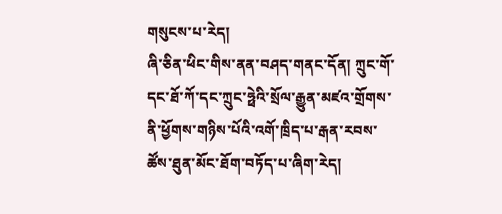གསུངས་པ་རེད།
ཞི་ཅིན་ཕིང་གིས་ནན་བཤད་གནང་དོན། ཀྲུང་གོ་དང་ཐོ་ཀོ་དང་ཀྲུང་ཧྥེའི་སྲོལ་རྒྱུན་མཛའ་གྲོགས་ནི་ཕྱོགས་གཉིས་པོའི་འགོ་ཁྲིད་པ་རྒན་རབས་ཚོས་ཐུན་མོང་ཐོག་བཏོད་པ་ཞིག་རེད།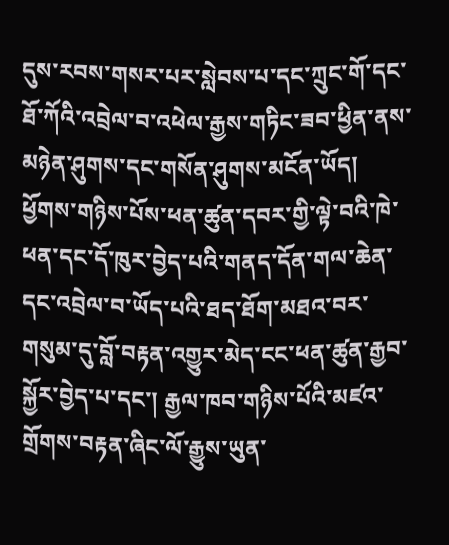དུས་རབས་གསར་པར་སླེབས་པ་དང་ཀྲུང་གོ་དང་ཐོ་ཀོའི་འབྲེལ་བ་འཕེལ་རྒྱས་གཏིང་ཟབ་ཕྱིན་ནས་མཉེན་ཤུགས་དང་གསོན་ཤུགས་མངོན་ཡོད། ཕྱོགས་གཉིས་པོས་ཕན་ཚུན་དབར་གྱི་ལྟེ་བའི་ཁེ་ཕན་དང་དོ་ཁུར་བྱེད་པའི་གནད་དོན་གལ་ཆེན་དང་འབྲེལ་བ་ཡོད་པའི་ཐད་ཐོག་མཐའ་བར་གསུམ་དུ་བློ་བརྟན་འགྱུར་མེད་ངང་ཕན་ཚུན་རྒྱབ་སྐྱོར་བྱེད་པ་དང་། རྒྱལ་ཁབ་གཉིས་པོའི་མཛའ་གྲོགས་བརྟན་ཞིང་ལོ་རྒྱུས་ཡུན་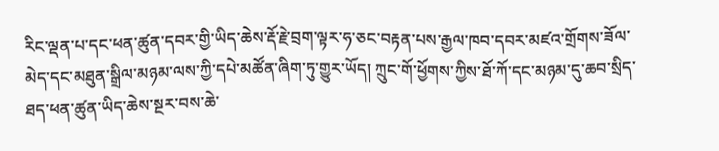རིང་ལྡན་པ་དང་ཕན་ཚུན་དབར་གྱི་ཡིད་ཆེས་རྡོ་རྗེ་བྲག་ལྟར་ཧ་ཅང་བརྟན་པས་རྒྱལ་ཁབ་དབར་མཛའ་གྲོགས་ཟོལ་མེད་དང་མཐུན་སྒྲིལ་མཉམ་ལས་ཀྱི་དཔེ་མཚོན་ཞིག་ཏུ་གྱུར་ཡོད། ཀྲུང་གོ་ཕྱོགས་ཀྱིས་ཐོ་ཀོ་དང་མཉམ་དུ་ཆབ་སྲིད་ཐད་ཕན་ཚུན་ཡིད་ཆེས་སྔར་བས་ཆེ་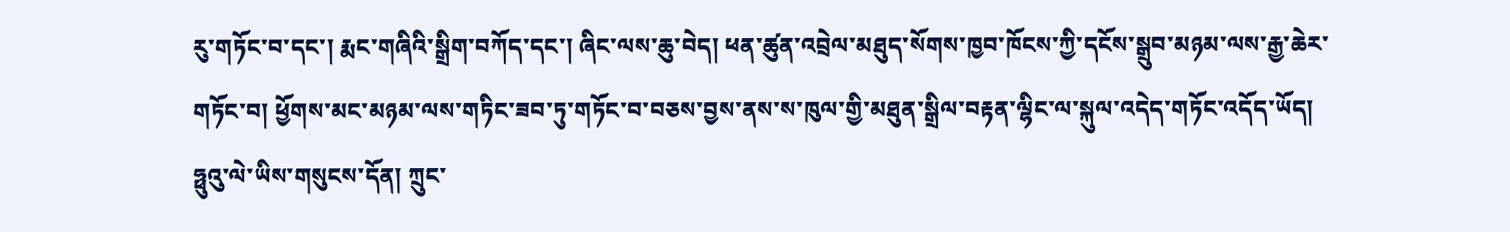རུ་གཏོང་བ་དང་། རྨང་གཞིའི་སྒྲིག་བཀོད་དང་། ཞིང་ལས་ཆུ་བེད། ཕན་ཚུན་འབྲེལ་མཐུད་སོགས་ཁྱབ་ཁོངས་ཀྱི་དངོས་སྒྲུབ་མཉམ་ལས་རྒྱ་ཆེར་གཏོང་བ། ཕྱོགས་མང་མཉམ་ལས་གཏིང་ཟབ་ཏུ་གཏོང་བ་བཅས་བྱས་ནས་ས་ཁུལ་གྱི་མཐུན་སྒྲིལ་བརྟན་ལྷིང་ལ་སྐུལ་འདེད་གཏོང་འདོད་ཡོད།
ཧྥུའུ་ལེ་ཡིས་གསུངས་དོན། ཀྲུང་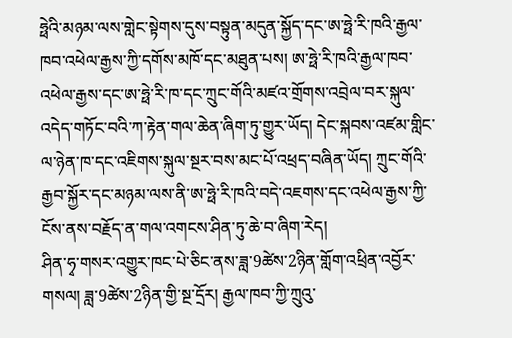ཧྥེའི་མཉམ་ལས་གླེང་སྟེགས་དུས་བསྟུན་མདུན་སྐྱོད་དང་ཨ་ཧྥེ་རི་ཁའི་རྒྱལ་ཁབ་འཕེལ་རྒྱས་ཀྱི་དགོས་མཁོ་དང་མཐུན་པས། ཨ་ཧྥེ་རི་ཁའི་རྒྱལ་ཁབ་འཕེལ་རྒྱས་དང་ཨ་ཧྥེ་རི་ཁ་དང་ཀྲུང་གོའི་མཛའ་གྲོགས་འབྲེལ་བར་སྐུལ་འདེད་གཏོང་བའི་ཀ་རྟེན་གལ་ཆེན་ཞིག་ཏུ་གྱུར་ཡོད། དེང་སྐབས་འཛམ་གླིང་ལ་ཉེན་ཁ་དང་འཇིགས་སྐུལ་སྔར་བས་མང་པོ་འཕྲད་བཞིན་ཡོད། ཀྲུང་གོའི་རྒྱབ་སྐྱོར་དང་མཉམ་ལས་ནི་ཨ་ཧྥེ་རི་ཁའི་བདེ་འཇགས་དང་འཕེལ་རྒྱས་ཀྱི་ངོས་ནས་བརྗོད་ན་གལ་འགངས་ཤིན་ཏུ་ཆེ་བ་ཞིག་རེད།
ཤིན་ཧྭ་གསར་འགྱུར་ཁང་པེ་ཅིང་ནས་ཟླ་9ཚེས་2ཉིན་གློག་འཕྲིན་འབྱོར་གསལ། ཟླ་9ཚེས་2ཉིན་གྱི་སྔ་དྲོར། རྒྱལ་ཁབ་ཀྱི་ཀྲུའུ་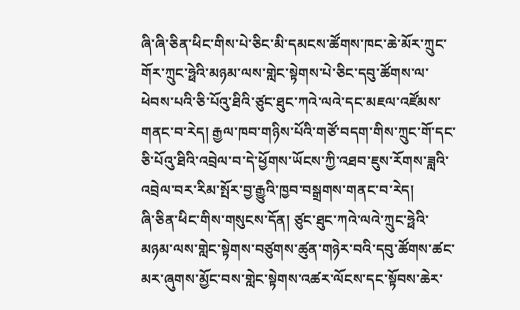ཞི་ཞི་ཅིན་ཕིང་གིས་པེ་ཅིང་མི་དམངས་ཚོགས་ཁང་ཆེ་མོར་ཀྲུང་གོར་ཀྲུང་ཧྥེའི་མཉམ་ལས་གླེང་སྟེགས་པེ་ཅིང་དབུ་ཚོགས་ལ་ཕེབས་པའི་ཅི་པོའུ་ཐིའི་ཙུང་ཐུང་ཀའེ་ལའེ་དང་མཇལ་འཛོམས་གནང་བ་རེད། རྒྱལ་ཁབ་གཉིས་པོའི་གཙོ་བདག་གིས་ཀྲུང་གོ་དང་ཅི་པོའུ་ཐིའི་འབྲེལ་བ་དེ་ཕྱོགས་ཡོངས་ཀྱི་འཐབ་ཇུས་རོགས་ཟླའི་འབྲེལ་བར་རིམ་སྤོར་བྱ་རྒྱུའི་ཁྱབ་བསྒྲགས་གནང་བ་རེད།
ཞི་ཅིན་ཕིང་གིས་གསུངས་དོན། ཙུང་ཐུང་ཀའེ་ལའེ་ཀྲུང་ཧྥེའི་མཉམ་ལས་གླེང་སྟེགས་བཙུགས་ཚུན་གཉེར་བའི་དབུ་ཚོགས་ཚང་མར་ཞུགས་མྱོང་བས་གླེང་སྟེགས་འཚར་ལོངས་དང་སྟོབས་ཆེར་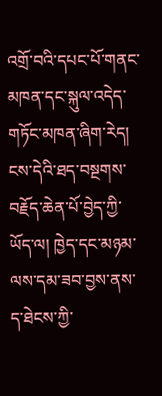འགྲོ་བའི་དཔང་པོ་གནང་མཁན་དང་སྐུལ་འདེད་གཏོང་མཁན་ཞིག་རེད། ངས་དེའི་ཐད་བསྔགས་བརྗོད་ཆེན་པོ་བྱེད་ཀྱི་ཡོད་ལ། ཁྱེད་དང་མཉམ་ལས་དམ་ཟབ་བྱས་ནས་ད་ཐེངས་ཀྱི་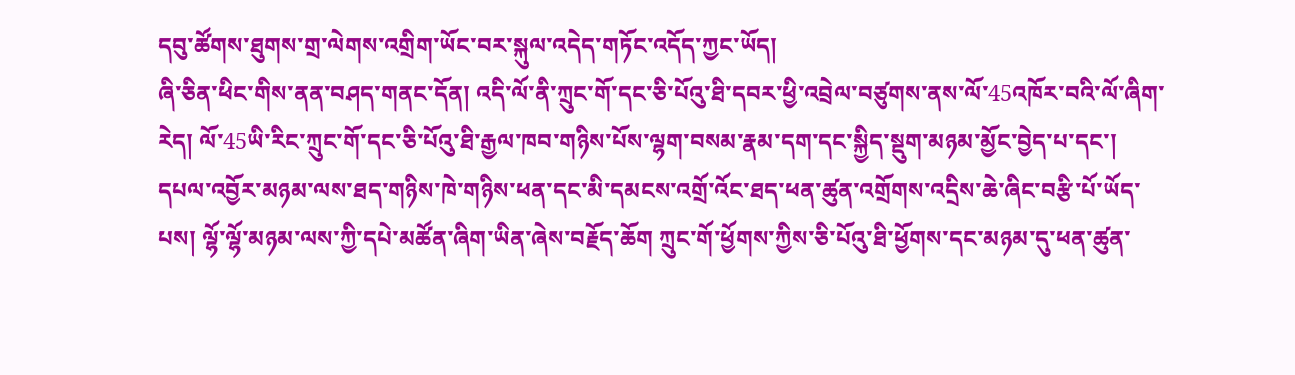དབུ་ཚོགས་ཐུགས་གྲ་ལེགས་འགྲིག་ཡོང་བར་སྐུལ་འདེད་གཏོང་འདོད་ཀྱང་ཡོད།
ཞི་ཅིན་ཕིང་གིས་ནན་བཤད་གནང་དོན། འདི་ལོ་ནི་ཀྲུང་གོ་དང་ཅི་པོའུ་ཐི་དབར་ཕྱི་འབྲེལ་བཙུགས་ནས་ལོ་45འཁོར་བའི་ལོ་ཞིག་རེད། ལོ་45ཡི་རིང་ཀྲུང་གོ་དང་ཅི་པོའུ་ཐི་རྒྱལ་ཁབ་གཉིས་པོས་ལྷག་བསམ་རྣམ་དག་དང་སྐྱིད་སྡུག་མཉམ་མྱོང་བྱེད་པ་དང་། དཔལ་འབྱོར་མཉམ་ལས་ཐད་གཉིས་ཁེ་གཉིས་ཕན་དང་མི་དམངས་འགྲོ་འོང་ཐད་ཕན་ཚུན་འགྲོགས་འདྲིས་ཆེ་ཞིང་བརྩི་པོ་ཡོད་པས། ལྷོ་ལྷོ་མཉམ་ལས་ཀྱི་དཔེ་མཚོན་ཞིག་ཡིན་ཞེས་བརྗོད་ཆོག ཀྲུང་གོ་ཕྱོགས་ཀྱིས་ཅི་པོའུ་ཐི་ཕྱོགས་དང་མཉམ་དུ་ཕན་ཚུན་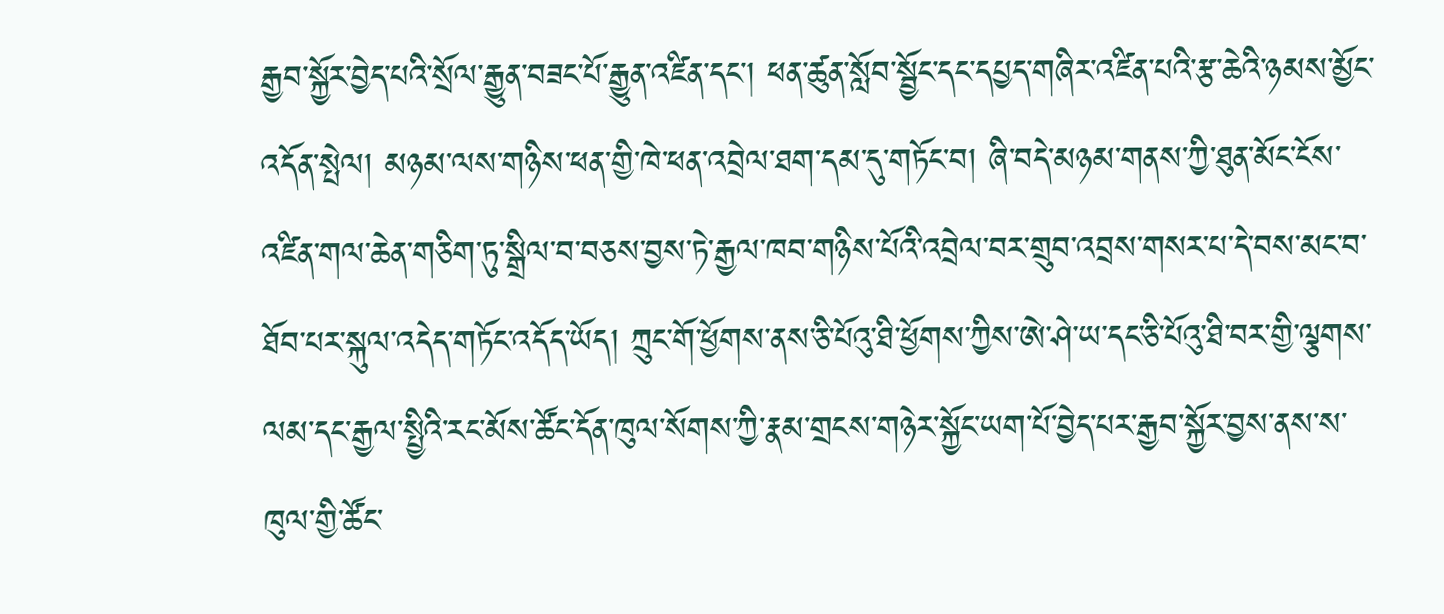རྒྱབ་སྐྱོར་བྱེད་པའི་སྲོལ་རྒྱུན་བཟང་པོ་རྒྱུན་འཛིན་དང་། ཕན་ཚུན་སློབ་སྦྱོང་དང་དཔྱད་གཞིར་འཛིན་པའི་རྩ་ཆེའི་ཉམས་མྱོང་འདོན་སྤེལ། མཉམ་ལས་གཉིས་ཕན་གྱི་ཁེ་ཕན་འབྲེལ་ཐག་དམ་དུ་གཏོང་བ། ཞི་བདེ་མཉམ་གནས་ཀྱི་ཐུན་མོང་ངོས་འཛིན་གལ་ཆེན་གཅིག་ཏུ་སྒྲིལ་བ་བཅས་བྱས་ཏེ་རྒྱལ་ཁབ་གཉིས་པོའི་འབྲེལ་བར་གྲུབ་འབྲས་གསར་པ་དེ་བས་མང་བ་ཐོབ་པར་སྐུལ་འདེད་གཏོང་འདོད་ཡོད། ཀྲུང་གོ་ཕྱོགས་ནས་ཅི་པོའུ་ཐི་ཕྱོགས་ཀྱིས་ཨེ་ཤེ་ཡ་དང་ཅི་པོའུ་ཐི་བར་གྱི་ལྕགས་ལམ་དང་རྒྱལ་སྤྱིའི་རང་མོས་ཚོང་དོན་ཁུལ་སོགས་ཀྱི་རྣམ་གྲངས་གཉེར་སྐྱོང་ཡག་པོ་བྱེད་པར་རྒྱབ་སྐྱོར་བྱས་ནས་ས་ཁུལ་གྱི་ཚོང་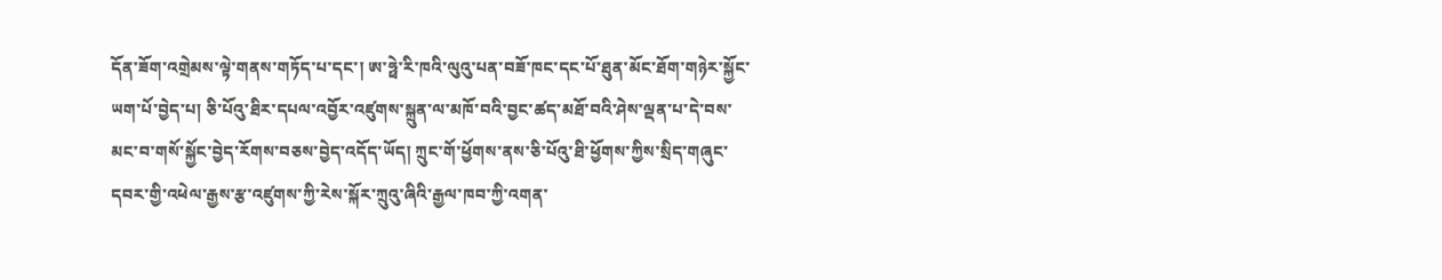དོན་ཟོག་འགྲེམས་ལྟེ་གནས་གཏོད་པ་དང་། ཨ་ཧྥེ་རི་ཁའི་ལུའུ་པན་བཟོ་ཁང་དང་པོ་ཐུན་མོང་ཐོག་གཉེར་སྐྱོང་ཡག་པོ་བྱེད་པ། ཅི་པོའུ་ཐིར་དཔལ་འབྱོར་འཛུགས་སྐྲུན་ལ་མཁོ་བའི་བྱང་ཚད་མཐོ་བའི་ཤེས་ལྡན་པ་དེ་བས་མང་བ་གསོ་སྐྱོང་བྱེད་རོགས་བཅས་བྱེད་འདོད་ཡོད། ཀྲུང་གོ་ཕྱོགས་ནས་ཅི་པོའུ་ཐི་ཕྱོགས་ཀྱིས་སྲིད་གཞུང་དབར་གྱི་འཕེལ་རྒྱས་རྩ་འཛུགས་ཀྱི་རེས་སྐོར་ཀྲུའུ་ཞིའི་རྒྱལ་ཁབ་ཀྱི་འགན་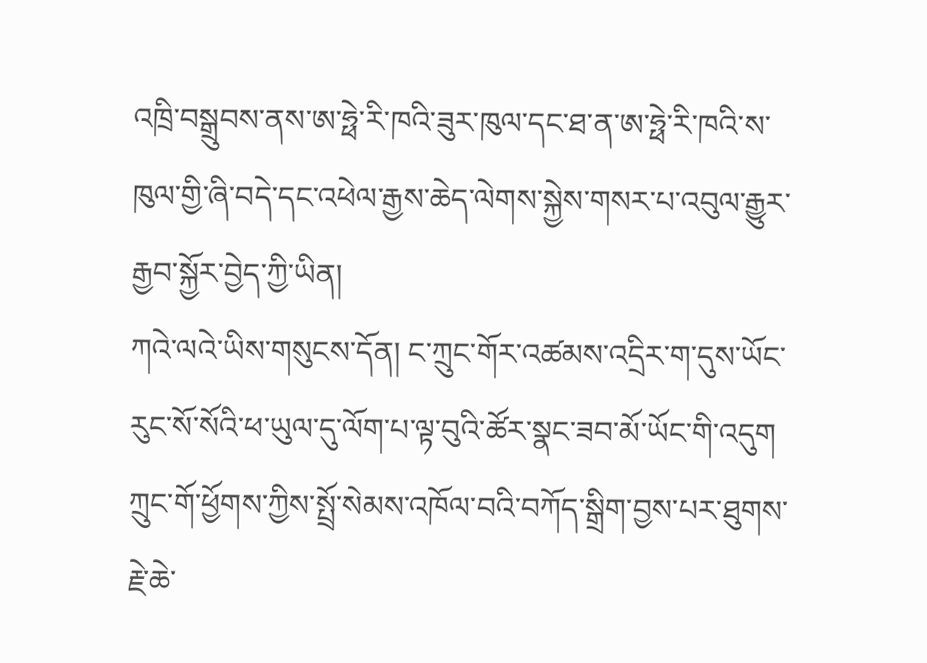འཁྲི་བསྒྲུབས་ནས་ཨ་ཧྥེ་རི་ཁའི་ཟུར་ཁུལ་དང་ཐ་ན་ཨ་ཧྥེ་རི་ཁའི་ས་ཁུལ་གྱི་ཞི་བདེ་དང་འཕེལ་རྒྱས་ཆེད་ལེགས་སྐྱེས་གསར་པ་འབུལ་རྒྱུར་རྒྱབ་སྐྱོར་བྱེད་ཀྱི་ཡིན།
ཀའེ་ལའེ་ཡིས་གསུངས་དོན། ང་ཀྲུང་གོར་འཚམས་འདྲིར་ག་དུས་ཡོང་རུང་སོ་སོའི་ཕ་ཡུལ་དུ་ལོག་པ་ལྟ་བུའི་ཚོར་སྣང་ཟབ་མོ་ཡོང་གི་འདུག ཀྲུང་གོ་ཕྱོགས་ཀྱིས་སྤྲོ་སེམས་འཁོལ་བའི་བཀོད་སྒྲིག་བྱས་པར་ཐུགས་རྗེ་ཆེ་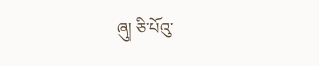ཞུ། ཅི་པོའུ་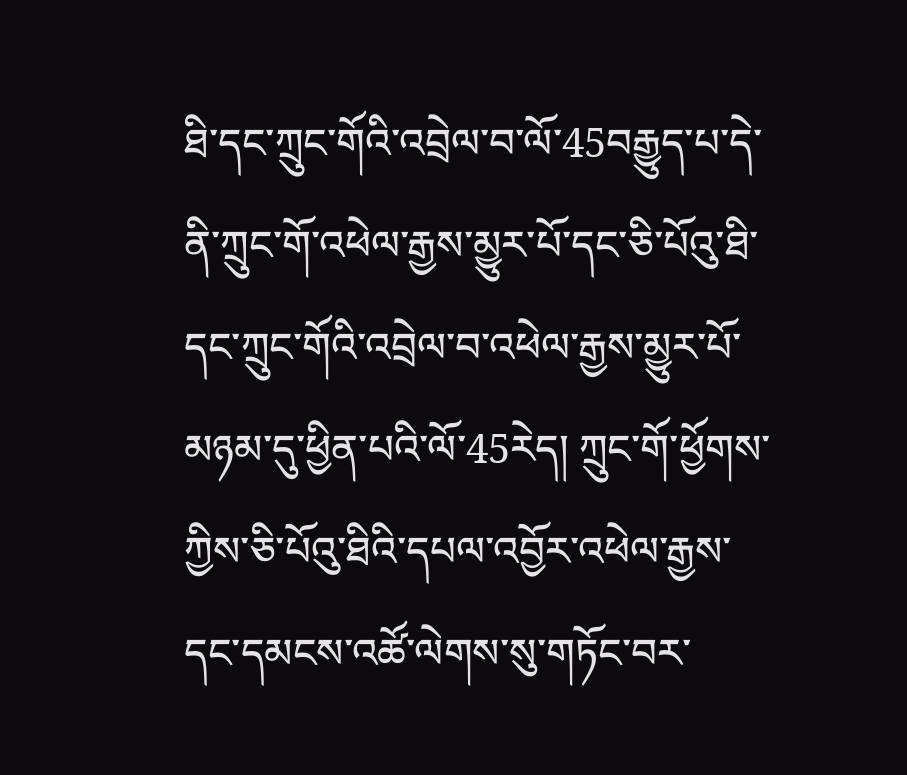ཐི་དང་ཀྲུང་གོའི་འབྲེལ་བ་ལོ་45བརྒྱུད་པ་དེ་ནི་ཀྲུང་གོ་འཕེལ་རྒྱས་མྱུར་པོ་དང་ཅི་པོའུ་ཐི་དང་ཀྲུང་གོའི་འབྲེལ་བ་འཕེལ་རྒྱས་མྱུར་པོ་མཉམ་དུ་ཕྱིན་པའི་ལོ་45རེད། ཀྲུང་གོ་ཕྱོགས་ཀྱིས་ཅི་པོའུ་ཐིའི་དཔལ་འབྱོར་འཕེལ་རྒྱས་དང་དམངས་འཚོ་ལེགས་སུ་གཏོང་བར་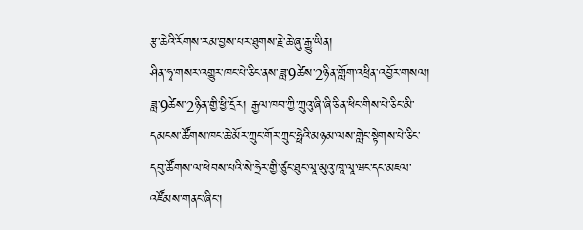རྩ་ཆེའི་རོགས་རམ་བྱས་པར་ཐུགས་རྗེ་ཆེ་ཞུ་རྒྱུ་ཡིན།
ཤིན་ཧྭ་གསར་འགྱུར་ཁང་པེ་ཅིང་ནས་ཟླ་9ཚེས་2ཉིན་གློག་འཕྲིན་འབྱོར་གསལ། ཟླ་9ཚེས་2ཉིན་གྱི་ཕྱི་དྲོར། རྒྱལ་ཁབ་ཀྱི་ཀྲུའུ་ཞི་ཞི་ཅིན་ཕིང་གིས་པེ་ཅིང་མི་དམངས་ཚོགས་ཁང་ཆེ་མོར་ཀྲུང་གོར་ཀྲུང་ཧྥེའི་མཉམ་ལས་གླེང་སྟེགས་པེ་ཅིང་དབུ་ཚོགས་ལ་ཕེབས་པའི་སེ་ཧྲེར་གྱི་ཙུང་ཐུང་ལཱ་མུའུ་ཁཱ་ལཱ་ཝང་དང་མཇལ་འཛོམས་གནང་ཞིང་།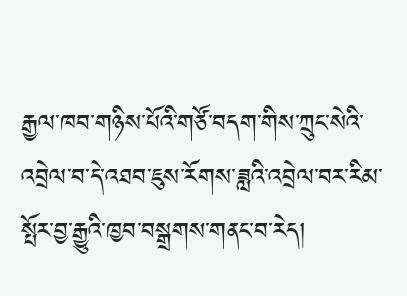རྒྱལ་ཁབ་གཉིས་པོའི་གཙོ་བདག་གིས་ཀྲུང་སེའི་འབྲེལ་བ་དེ་འཐབ་ཇུས་རོགས་ཟླའི་འབྲེལ་བར་རིམ་སྤོར་བྱ་རྒྱུའི་ཁྱབ་བསྒྲགས་གནང་བ་རེད།